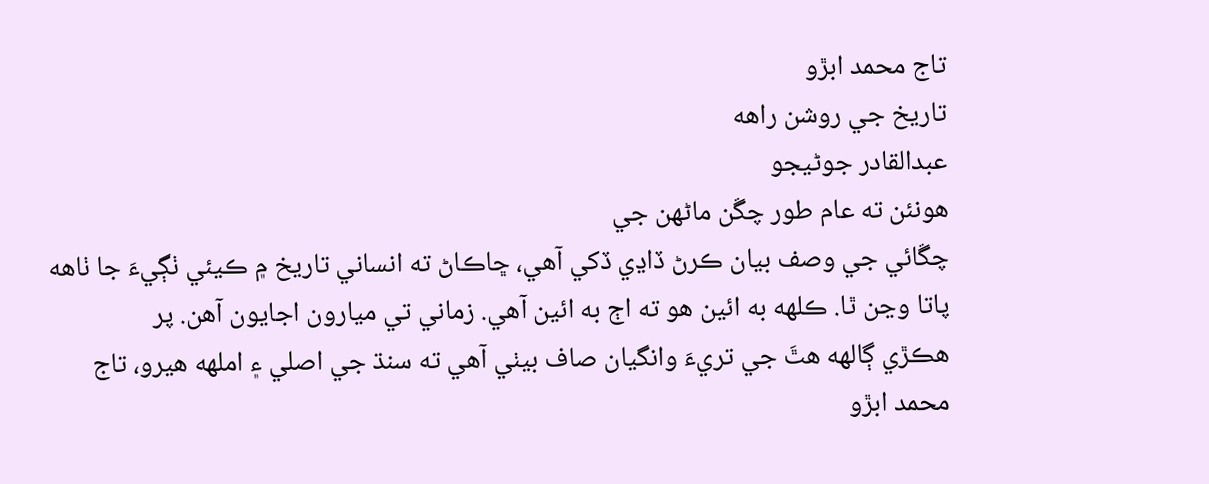تاج محمد ابڙو
تاريخ جي روشن راهه
عبدالقادر جوڻيجو
هونئن ته عام طور چڱن ماڻهن جي
چڱائي جي وصف بيان ڪرڻ ڏاڍي ڏکي آهي، ڇاڪاڻ ته انساني تاريخ ۾ ڪيئي ٺڳيءَ جا ٺاهه
پاتا وڃن ٿا. ڪلهه به ائين هو ته اڄ به ائين آهي. زماني تي ميارون اجايون آهن. پر
هڪڙي ڳالهه هٿَ جي تريءَ وانگيان صاف بيٺي آهي ته سنڌ جي اصلي ۽ املهه هيرو، تاج
محمد ابڙو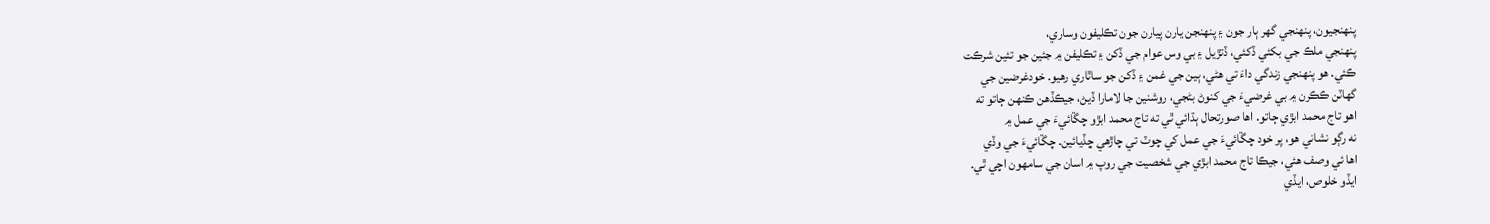پنهنجيون، پنهنجي گھر ٻار جون ۽ پنهنجن يارن پيارن جون تڪليفون وساري،
پنهنجي ملڪ جي بکئي ڏکئي، ڏتڙيل ۽ بي وس عوام جي ڏکن ۽ تڪليفن ۾ جئين جو تئين شرڪت
ڪئي. هو پنهنجي زندگي داءَ تي هڻي، ٻين جي غمن ۽ ڏکن جو ساٿاري رهيو. خودغرضين جي
گھاٽن ڪڪرن ۾ بي غرضيءَ جي کنوڻ بڻجي، روشنين جا لامارا ڏيڻ، جيڪڏهن ڪنهن ڄاتو ته
اهو تاج محمد ابڙي ڄاتو. اها صورتحال ٻڌائي ٿي ته تاج محمد ابڙو چڱائيءَ جي عمل ۾
نه رڳو نشاني هو، پر خود چڱائيءَ جي عمل کي چوٽ تي چاڙهي ڇڏيائين. چڱائيءَ جي وڏي
اها ئي وصف هئي، جيڪا تاج محمد ابڙي جي شخصيت جي روپ ۾ اسان جي سامهون اچي ٿي.
ايڏو خلوص، ايڏي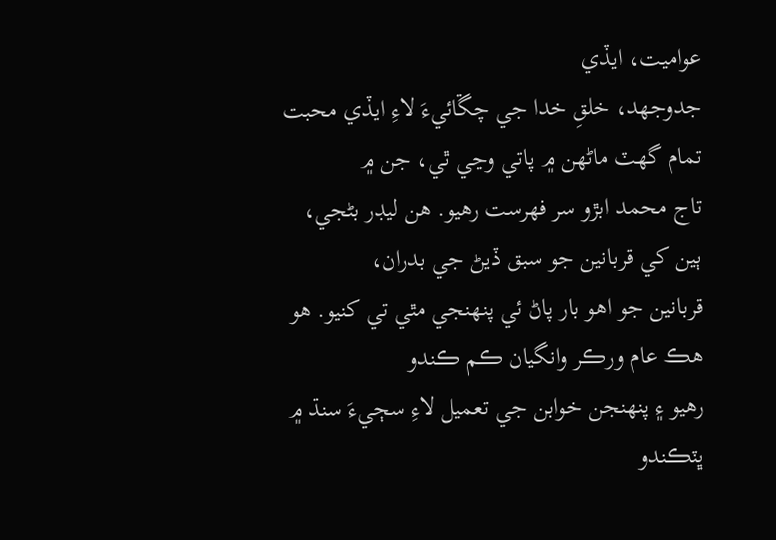عواميت، ايڏي
جدوجھد، خلقِ خدا جي چڱائيءَ لاءِ ايڏي محبت تمام گھٽ ماڻهن ۾ پاتي وڃي ٿي، جن ۾
تاج محمد ابڙو سر فهرست رهيو. هن ليڊر بڻجي، ٻين کي قربانين جو سبق ڏيڻ جي بدران،
قربانين جو اهو بار پاڻ ئي پنهنجي مٿي تي کنيو. هو هڪ عام ورڪر وانگيان ڪم ڪندو
رهيو ۽ پنهنجن خوابن جي تعميل لاءِ سڄيءَ سنڌ ۾ ڀٽڪندو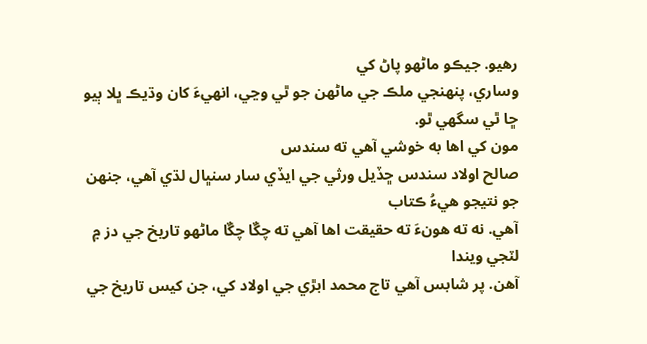رهيو. جيڪو ماڻهو پاڻ کي
وساري، پنهنجي ملڪ جي ماڻهن جو ٿي وڃي، انهيءَ کان وڌيڪ ڀلا ٻيو ڇا ٿي سگھي ٿو.
مون کي اها به خوشي آهي ته سندس
صالح اولاد سندس ڇڏيل ورثي جي ايڏي سار سنڀال لڌي آهي، جنهن جو نتيجو هيءُ ڪتاب
آهي. نه ته هونءَ ته حقيقت اها آهي ته چڱا چڱا ماڻهو تاريخ جي دز ۾ لٽجي ويندا
آهن. پر شابس آهي تاج محمد ابڙي جي اولاد کي، جن کيس تاريخ جي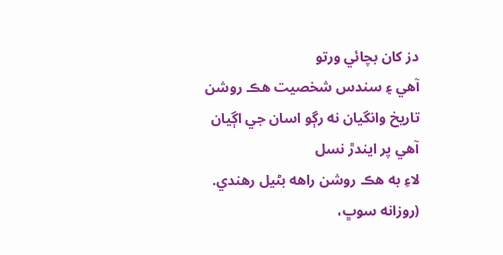دز کان بچائي ورتو
آهي ۽ سندس شخصيت هڪ روشن تاريخ وانگيان نه رڳو اسان جي اڳيان آهي پر ايندڙ نسل
لاءِ به هڪ روشن راهه بڻيل رهندي.
(روزانه سوڀ،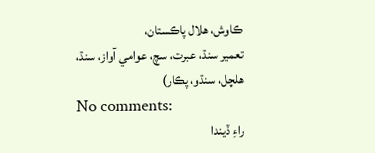ڪاوش، هلال پاڪستان،
تعمير سنڌ، عبرت، سچ، عوامي آواز، سنڌ، هلچل، سنڌو، پڪار)
No comments:
راءِ ڏيندا